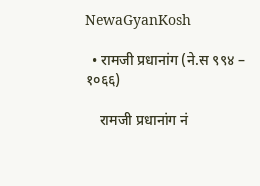NewaGyanKosh

  • रामजी प्रधानांग (ने.स ९९४ – १०६६)

    रामजी प्रधानांग नं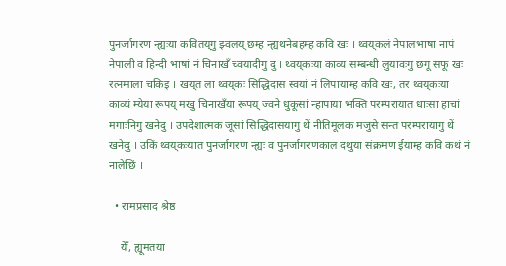पुनर्जागरण न्ह्यःया कवितय्‌गु झ्वलय् छम्ह न्ह्यथनेबहम्ह कवि खः । थ्वय्‌कलं नेपालभाषा नापं नेपाली व हिन्दी भाषां नं चिनाखँ च्वयादीगु दु । थ्वय्‌कःया काव्य सम्बन्धी लुयावःगु छगू सफू खः रत्नमाला चकिइ । खय्‌त ला थ्वय्‌कः सिद्धिदास स्वयां नं लिपायाम्ह कवि खः, तर थ्वय्‌कःया काव्यं म्येया रूपय् मखु चिनाखँया रूपय् ज्वने धुकूसां न्हापाया भक्ति परम्परायात धाःसा हाचां मगाःनिगु खनेदु । उपदेशात्मक जूसां सिद्धिदासयागु थें नीतिमूलक मजुसे सन्त परम्परायागु थें खनेदु । उकिं थ्वय्‌कःयात पुनर्जागरण न्ह्यः व पुनर्जागरणकाल दथुया संक्रमण ईयाम्ह कवि कथं नं नालेछिं ।

  • रामप्रसाद श्रेष्ठ

    येँ, ह्यूमतया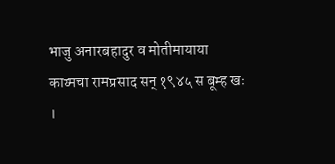भाजु अनारबहादुर व मोतीमायाया काय्मचा रामप्रसाद सन् १९४५ स बूम्ह खः ।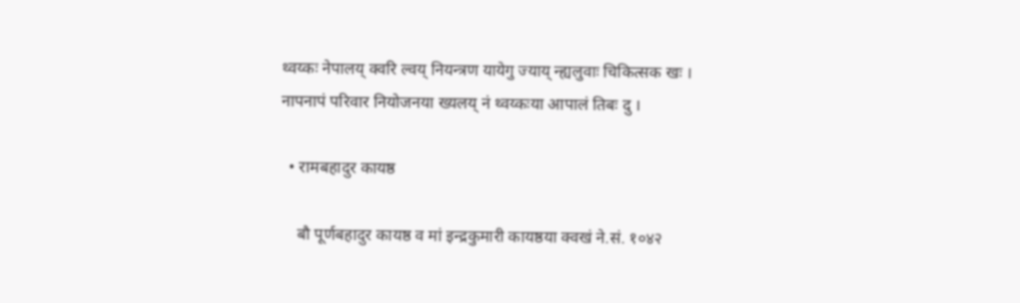थ्वय्कः नेपालय् क्वरि ल्वय् नियन्त्रण यायेगु ज्याय् न्ह्यलुवाः चिकित्सक खः । नापनापं परिवार नियोजनया ख्यलय् नं थ्वय्कःया आपालं तिबः दु ।

  • रामबहादुर कायष्ठ

    बौ पूर्णबहादुर कायष्ठ व मां इन्द्रकुमारी कायष्ठया क्वखं ने.सं. १०४२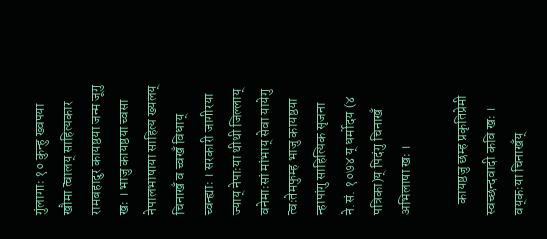गुंलागाः १० कुन्हु ख्वपया खौमा त्वालय् साहित्यकार रामबहादुर कायष्ठया जन्म जूगु खः । भाजु कायष्ठया च्वसा नेपालभाषाया साहित्य ख्यलय् चिनाखँ व च्वखँ विधाय् च्वन्ह्याः । सरकारी जागीरया ज्याय् नेपाःया थीथी जिल्लाय् वनेमाःसां मांभाय् सेवा यायेगु त्वःतेमफुम्ह भाजु कायष्ठया न्हापांगु साहित्यिक सृजना ने.सं. १०७४ य् धर्मोदय (४ पत्रिका)य् पिदंगु चिनाखँ अभिलाषा खः ।

    कायष्ठजु छम्ह प्रकृतिप्रेमी स्वच्छन्दवादी कवि खः । वय्‌कःया चिनाखँय्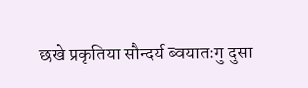छखे प्रकृतिया सौन्दर्य ब्वयातःगु दुसा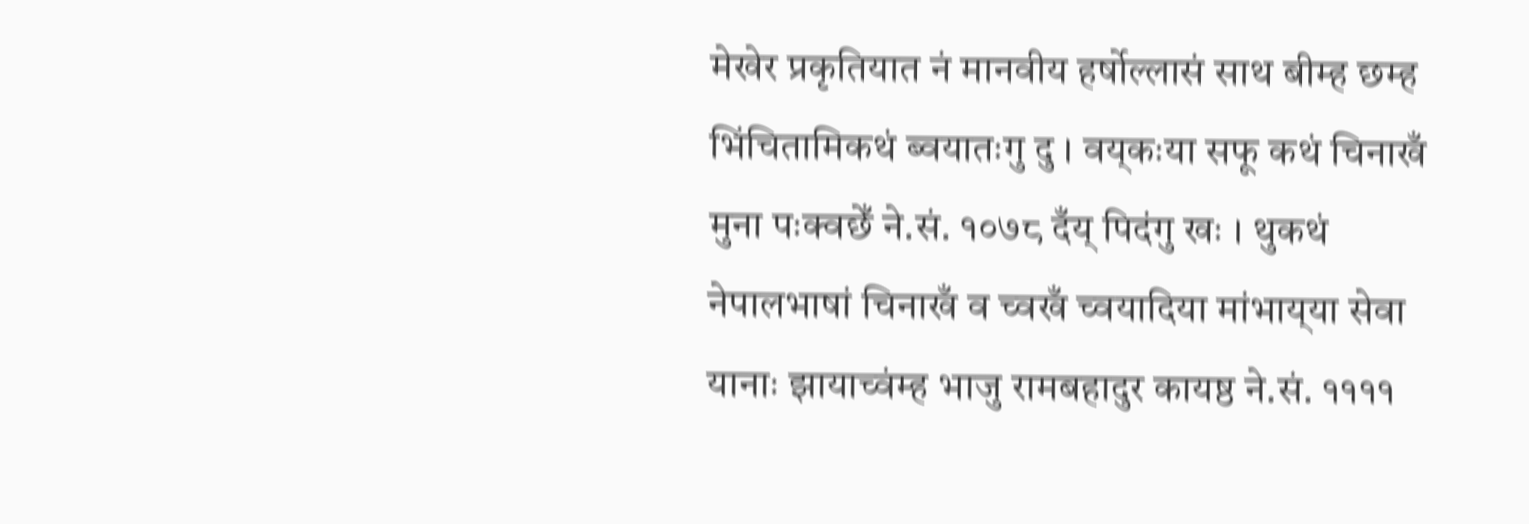मेखेर प्रकृतियात नं मानवीय हर्षोल्लासं साथ बीम्ह छम्ह भिंचितामिकथं ब्वयातःगु दु । वय्‌कःया सफू कथं चिनाखँ मुना पःक्वछेँ ने.सं. १०७८ दँय् पिदंगु खः । थुकथं नेपालभाषां चिनाखँ व च्वखँ च्वयादिया मांभाय्‌या सेवा यानाः झायाच्वंम्ह भाजु रामबहादुर कायष्ठ ने.सं. ११११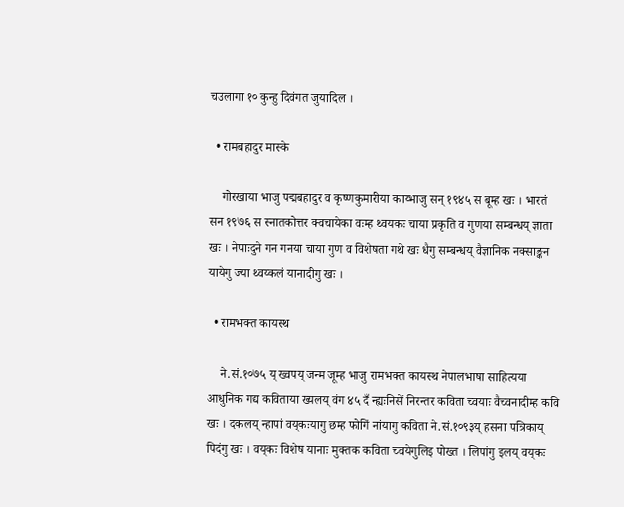चउलागा १० कुन्हु दिवंगत जुयादिल ।

  • रामबहादुर मास्के

    गोरखाया भाजु पद्मबहादुर व कृष्णकुमारीया काय्भाजु सन् १९४५ स बूम्ह खः । भारतं सन १९७६ स स्नातकोत्तर क्वचायेका वःम्ह थ्वयकः चाया प्रकृति व गुणया सम्बन्धय् ज्ञाता खः । नेपाःदुने गन गनया चाया गुण व विशेषता गथे खः धैगु सम्बन्धय् वैज्ञानिक नक्साङ्कन यायेगु ज्या थ्वय्कलं यानादीगु खः ।

  • रामभक्त कायस्थ

    ने.सं.१०७५ य् ख्वपय् जन्म जूम्ह भाजु रामभक्त कायस्थ नेपालभाषा साहित्यया आधुनिक गद्य कविताया ख्यलय् वंग ४५ दँ न्ह्यःनिसें निरन्तर कविता च्वयाः वैच्वनादीम्ह कवि खः । दकलय् न्हापां वय्‌कःयागु छम्ह फोगिं नांयागु कविता ने.सं.१०९३य् हसना पत्रिकाय् पिदंगु खः । वय्‌कः विशेष यानाः मुक्तक कविता च्वयेगुलिइ पोख्त । लिपांगु इलय् वय्‌कः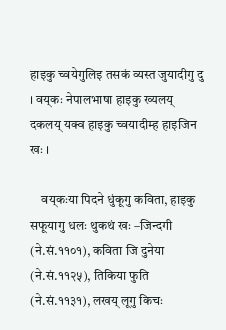हाइकु च्वयेगुलिइ तसकं व्यस्त जुयादीगु दु । वय्‌कः नेपालभाषा हाइकु ख्यलय् दकलय् यक्व हाइकु च्वयादीम्ह हाइजिन खः ।

    वय्‌कःया पिदने धुंकूगु कविता, हाइकु सफूयागु धलः थुकथं खः –जिन्दगी (ने.सं.११०१), कविता जि दुनेया (ने.सं.११२५), तिकिया फुति (ने.सं.११३१), लखय् लूगु किचः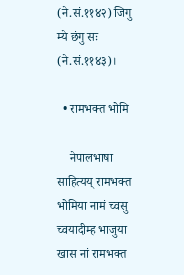(ने.सं.११४२) जिगु म्ये छंगु सः (ने.सं.११४३)।

  • रामभक्त भोमि

    नेपालभाषा साहित्यय् रामभक्त भोमिया नामं च्वसु च्वयादीम्ह भाजुया खास नां रामभक्त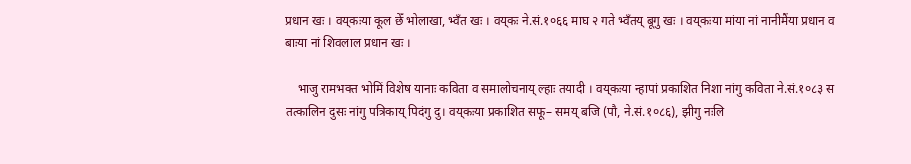प्रधान खः । वय्‌कःया कूल छेँ भोलाखा, भ्वँत खः । वय्‌कः ने.सं.१०६६ माघ २ गते भ्वँतय् बूगु खः । वय्‌कःया मांया नां नानीमैंया प्रधान व बाःया नां शिवलाल प्रधान खः ।

    भाजु रामभक्त भोमिं विशेष यानाः कविता व समालोचनाय् ल्हाः तयादी । वय्‌कःया न्हापां प्रकाशित निशा नांगु कविता ने.सं.१०८३ स तत्कालिन दुसः नांगु पत्रिकाय् पिदंगु दु। वय्‌कःया प्रकाशित सफू– समय् बजि (पौ, ने.सं.१०८६), झीगु नःलि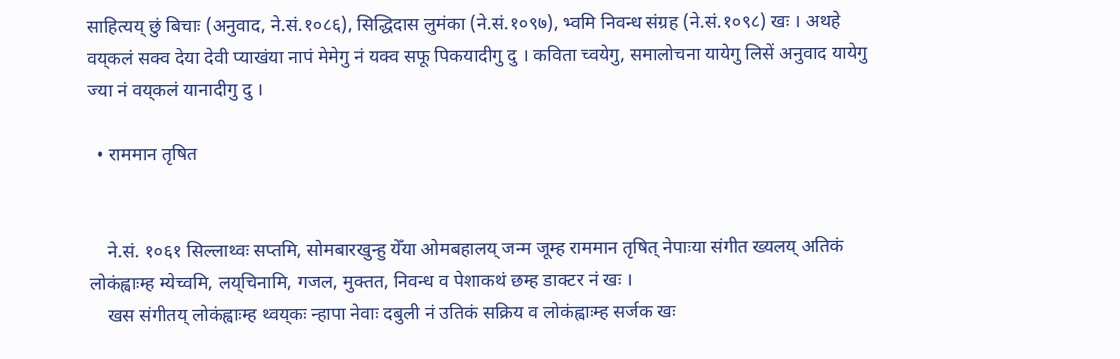साहित्यय् छुं बिचाः (अनुवाद, ने.सं.१०८६), सिद्धिदास लुमंका (ने.सं.१०९७), भ्वमि निवन्ध संग्रह (ने.सं.१०९८) खः । अथहे वय्‌कलं सक्व देया देवी प्याखंया नापं मेमेगु नं यक्व सफू पिकयादीगु दु । कविता च्वयेगु, समालोचना यायेगु लिसें अनुवाद यायेगु ज्या नं वय्‌कलं यानादीगु दु ।

  • राममान तृषित


    ने.सं. १०६१ सिल्लाथ्वः सप्तमि, सोमबारखुन्हु येँया ओमबहालय्‌ जन्म जूम्ह राममान तृषित् नेपाःया संगीत ख्यलय्‌ अतिकं लोकंह्वाःम्ह म्येच्वमि, लय्‌चिनामि, गजल, मुक्तत, निवन्ध व पेशाकथं छम्ह डाक्टर नं खः ।
    खस संगीतय्‌ लोकंह्वाःम्ह थ्वय्‌कः न्हापा नेवाः दबुली नं उतिकं सक्रिय व लोकंह्वाःम्ह सर्जक खः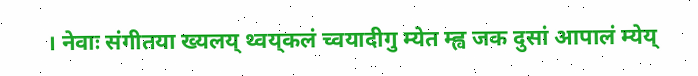। नेवाः संगीतया ख्यलय्‌ थ्वय्‌कलं च्वयादीगु म्येत म्ह्व जक दुसां आपालं म्येय्‌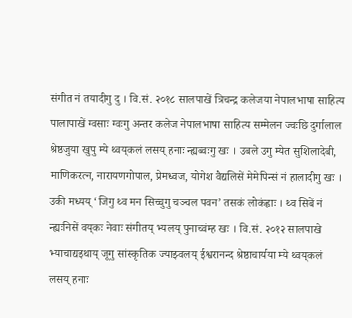संगीत नं तयादीगु दु । वि.सं. २०१८ सालपाखें त्रिचन्द्र कलेजया नेपालभाषा साहित्य पालापाखें ग्वसाः ग्वःगु अन्तर कलेज नेपालभाषा साहित्य सम्मेलन ज्वःछि दुर्गालाल श्रेष्ठजुया खुपु म्ये थ्वय्‌कलं लसय्‌ हनाः न्ह्यब्वःगु खः । उबले उगु म्येत सुशिलादेबी, माणिकरत्न, नारायणगोपाल, प्रेमध्वज, योगेश वैद्यलिसें मेमेपिन्सं नं हालादीगु खः । उकी मध्यय्‌ ‘जिगु थ्व मन सिच्चुगु चञ्चल पवन’ तसकं लोकंह्वाः । थ्व सिबें नं न्ह्यःनिसें वय्‌कः नेवाः संगीतय्‌ भ्यलय्‌ पुनाच्वंम्ह खः । वि.सं. २०१२ सालपाखे भ्याचाद्यइथाय्‌ जूगु सांस्कृतिक ज्याझ्वलय्‌ ईश्वरानन्द श्रेष्ठाचार्यया म्ये थ्वय्‌कलं लसय्‌ हनाः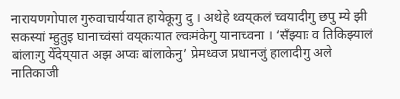नारायणगोपाल गुरुवाचार्ययात हायेकूगु दु । अथेहे थ्वय्‌कलं च्वयादीगु छपु म्ये झी सकस्यां म्हुतुइ घानाच्वंसां वय्‌कःयात ल्वःमंकेगु यानाच्वना । ‘सँझ्याः व तिकिझ्यालं बांलाःगु येँदेय्‌यात अझ अप्वः बांलाकेनु’ प्रेमध्वज प्रधानजुं हालादीगु अले नातिकाजी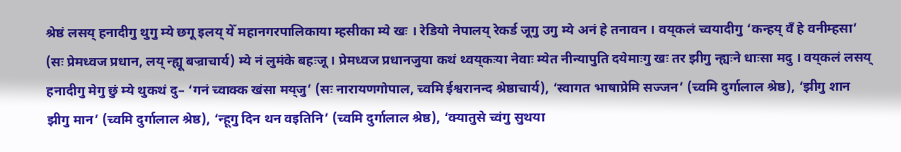श्रेष्ठं लसय्‌ हनादीगु थुगु म्ये छगू इलय्‌ येँ महानगरपालिकाया म्हसीका म्ये खः । रेडियो नेपालय्‌ रेकर्ड जूगु उगु म्ये अनं हे तनावन । वय्‌कलं च्वयादीगु ‘कन्हय्‌ वँ हे वनीम्हसा’ (सः प्रेमध्वज प्रधान, लय्‌ न्ह्यू बज्राचार्य) म्ये नं लुमंके बहःजू । प्रेमध्वज प्रधानजुया कथं थ्वय्‌कःया नेवाः म्येत नीन्यापुति दयेमाःगु खः तर झीगु न्ह्यःने धाःसा मदु । वय्‌कलं लसय्‌ हनादीगु मेगु छुं म्ये थुकथं दु– ‘गनं च्वाक्क खंसा मय्‌जु’ (सः नारायणगोपाल, च्वमि ईश्वरानन्द श्रेष्ठाचार्य), ‘स्वागत भाषाप्रेमि सज्जन’ (च्वमि दुर्गालाल श्रेष्ठ), ‘झीगु शान झीगु मान’ (च्वमि दुर्गालाल श्रेष्ठ), ‘न्हूगु दिन थन वइतिनि’ (च्वमि दुर्गालाल श्रेष्ठ), ‘क्यातुसे च्वंगु सुथया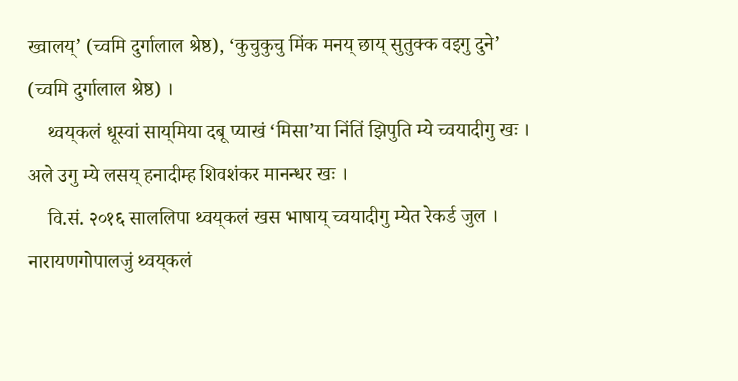ख्वालय्‌’ (च्वमि दुर्गालाल श्रेष्ठ), ‘कुचुकुचु मिंक मनय्‌ छाय्‌ सुतुक्क वइगु दुने’ (च्वमि दुर्गालाल श्रेष्ठ) ।
    थ्वय्‌कलं धूस्वां साय्‌मिया दबू प्याखं ‘मिसा’या निंतिं झिपुति म्ये च्वयादीगु खः । अले उगु म्ये लसय्‌ हनादीम्ह शिवशंकर मानन्धर खः ।
    वि.सं. २०१६ साललिपा थ्वय्‌कलं खस भाषाय्‌ च्वयादीगु म्येत रेकर्ड जुल । नारायणगोपालजुं थ्वय्‌कलं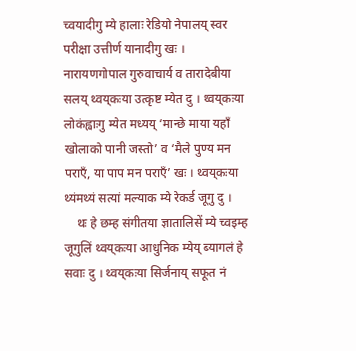च्वयादीगु म्ये हालाः रेडियो नेपालय्‌ स्वर परीक्षा उत्तीर्ण यानादीगु खः । नारायणगोपाल गुरुवाचार्य व तारादेबीया सलय्‌ थ्वय्‌कःया उत्कृष्ट म्येत दु । थ्वय्‌कःया लोकंह्वाःगु म्येत मध्यय्‌ ‘मान्छे माया यहाँ खोलाको पानी जस्तो’ व ‘मैले पुण्य मन पराएँ, या पाप मन पराएँ’ खः । थ्वय्‌कःया थ्यंमथ्यं सत्यां मल्याक म्ये रेकर्ड जूगु दु ।
    थः हे छम्ह संगीतया ज्ञातालिसें म्ये च्वइम्ह जूगुलिं थ्वय्‌कःया आधुनिक म्येय्‌ ब्यागलं हे सवाः दु । थ्वय्‌कःया सिर्जनाय्‌ सफूत नं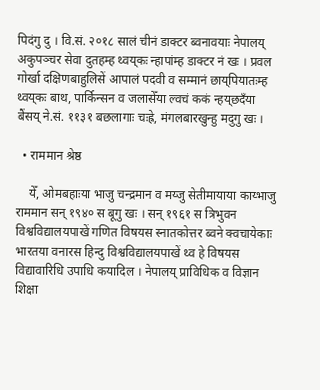पिदंगु दु । वि.सं. २०१८ सालं चीनं डाक्टर ब्वनावयाः नेपालय्‌ अकुपञ्चर सेवा दुतहम्ह थ्वय्‌कः न्हापांम्ह डाक्टर नं खः । प्रवल गोर्खा दक्षिणबाहुलिसें आपालं पदवी व सम्मानं छाय्‌पियातःम्ह थ्वय्‌कः बाथ, पार्किन्सन व जलासेँया ल्वचं ककं न्हय्‌छदँया बैंसय्‌ ने.सं. ११३१ बछलागाः चःह्रे, मंगलबारखुन्हु मदुगु खः ।

  • राममान श्रेष्ठ

    येँ, ओमबहाःया भाजु चन्द्रमान व मय्जु सेतीमायाया काय्भाजु राममान सन् १९४० स बूगु खः । सन् १९६१ स त्रिभुवन विश्वविद्यालयपाखें गणित विषयस स्नातकोत्तर ब्वने क्वचायेकाः भारतया वनारस हिन्दु विश्वविद्यालयपाखें थ्व हे विषयस विद्यावारिधि उपाधि कयादिल । नेपालय् प्राविधिक व विज्ञान शिक्षा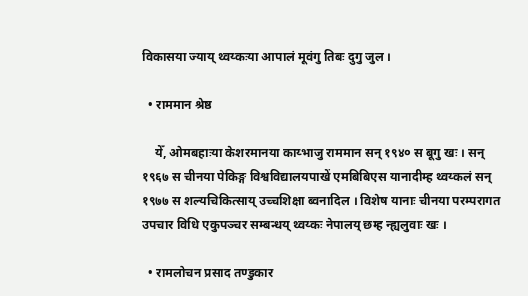विकासया ज्याय् थ्वय्कःया आपालं मूवंगु तिबः दुगु जुल ।

  • राममान श्रेष्ठ

    येँ, ओमबहाःया केशरमानया काय्भाजु राममान सन् १९४० स बूगु खः । सन् १९६७ स चीनया पेकिङ्ग विश्वविद्यालयपाखें एमबिबिएस यानादीम्ह थ्वय्कलं सन् १९७७ स शल्यचिकित्साय् उच्चशिक्षा ब्वनादिल । विशेष यानाः चीनया परम्परागत उपचार विधि एकुपञ्चर सम्बन्धय् थ्वय्कः नेपालय् छम्ह न्ह्यलुवाः खः ।

  • रामलोचन प्रसाद तण्डुकार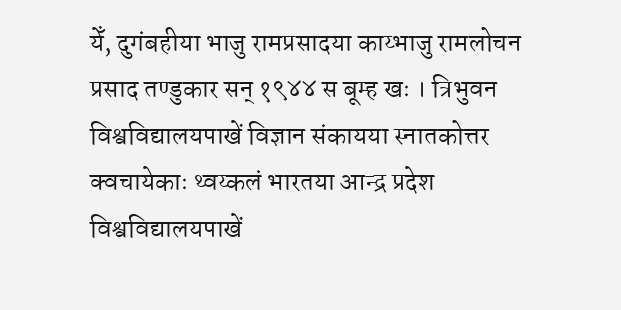येँ, दुगंबहीया भाजु रामप्रसादया काय्भाजु रामलोचन प्रसाद तण्डुकार सन् १९४४ स बूम्ह खः । त्रिभुवन विश्वविद्यालयपाखें विज्ञान संकायया स्नातकोत्तर क्वचायेकाः थ्वय्कलं भारतया आन्द्र प्रदेश विश्वविद्यालयपाखें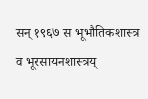सन् १९६७ स भूभौतिकशास्त्र व भूरसायनशास्त्रय्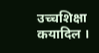उच्चशिक्षा कयादिल ।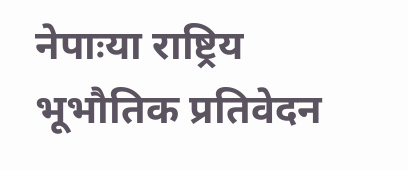नेपाःया राष्ट्रिय भूभौतिक प्रतिवेदन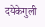दयेकेगुली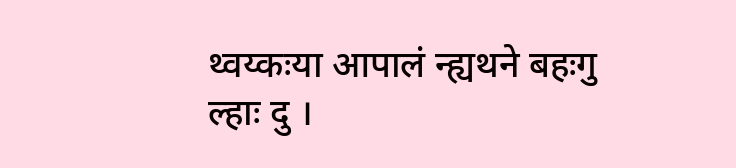थ्वय्कःया आपालं न्ह्यथने बहःगु ल्हाः दु ।